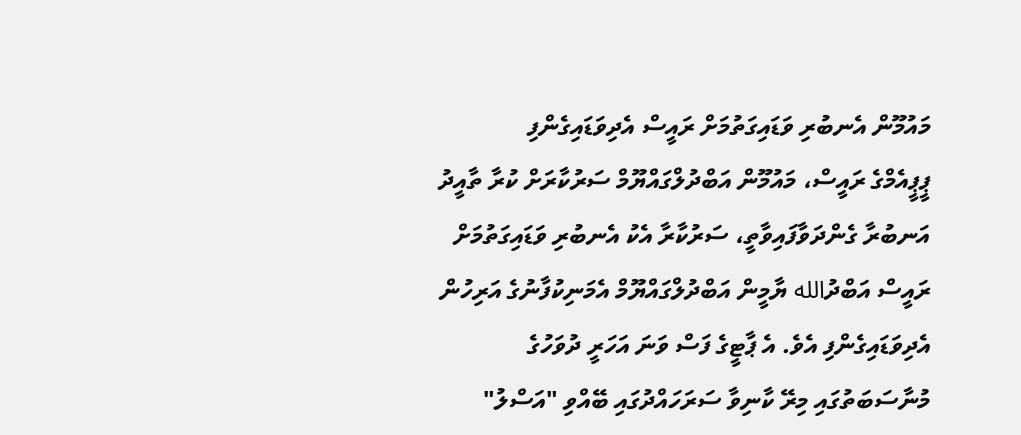މައުމޫން އެނބުރި ވަޑައިގަތުމަށް ރައީސް އެދިވަޑައިގެންފި
ޕީޕީއެމްގެ ރައީސް، މައުމޫން އަބްދުލްގައްޔޫމް ސަރުކާރަށް ކުރާ ތާއީދު އަނބުރާ ގެންދަވާފައިވާތީ، ސަރުކާރާ އެކު އެނބުރި ވަޑައިގަތުމަށް ރައީސް އަބްދުالله ޔާމީން އަބްދުލްގައްޔޫމް އެމަނިކުފާނުގެ އަރިހުން އެދިވަޑައިގެންފި އެވެ. އެ ޕާޓީގެ ފަސް ވަނަ އަހަރީ ދުވަހުގެ މުނާސަބަތުގައި މިރޭ ކާނިވާ ސަރަހައްދުގައި ބޭއްވި "އަސްލު"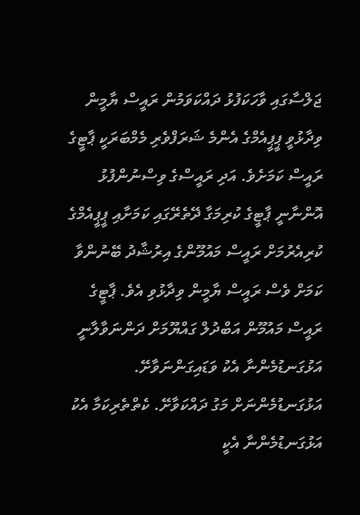ޖަލްސާގައި ވާހަކަފުޅު ދައްކަވަމުން ރައީސް ޔާމީން ވިދާޅުވީ ޕީޕީއެމްގެ އެންމެ ޝަރަފްވެރި މެމްބަރަކީ ޕާޓީގެ ރައީސް ކަމަށެވެ. އަދި ރައީސްގެ ވިސްނުންފުޅު އޮންނާނީ ޕާޓީގެ ކުރިމަގާ ދޭތެރޭގައި ކަމަށާއި ޕީޕީއެމްގެ ކުރިއެރުމަށް ރައީސް މައުމޫންގެ އިރުޝާދު ބޭނުންވާ ކަމަށް ވެސް ރައީސް ޔާމީން ވިދާޅުވި އެވެ. ޕާޓީގެ ރައީސް މައުމޫން އަބްދުލް ގައްޔޫމަށް ދަންނަވާލާނީ އަޅުގަނޑުމެންނާ އެކު ވަޑައިގަންނަވާށޭ. އަޅުގަނޑުމެންނަށް މަގު ދައްކަވާށޭ. ކެތްތެރިކަމާ އެކު އަޅުގަނޑުމެންނާ އެކީ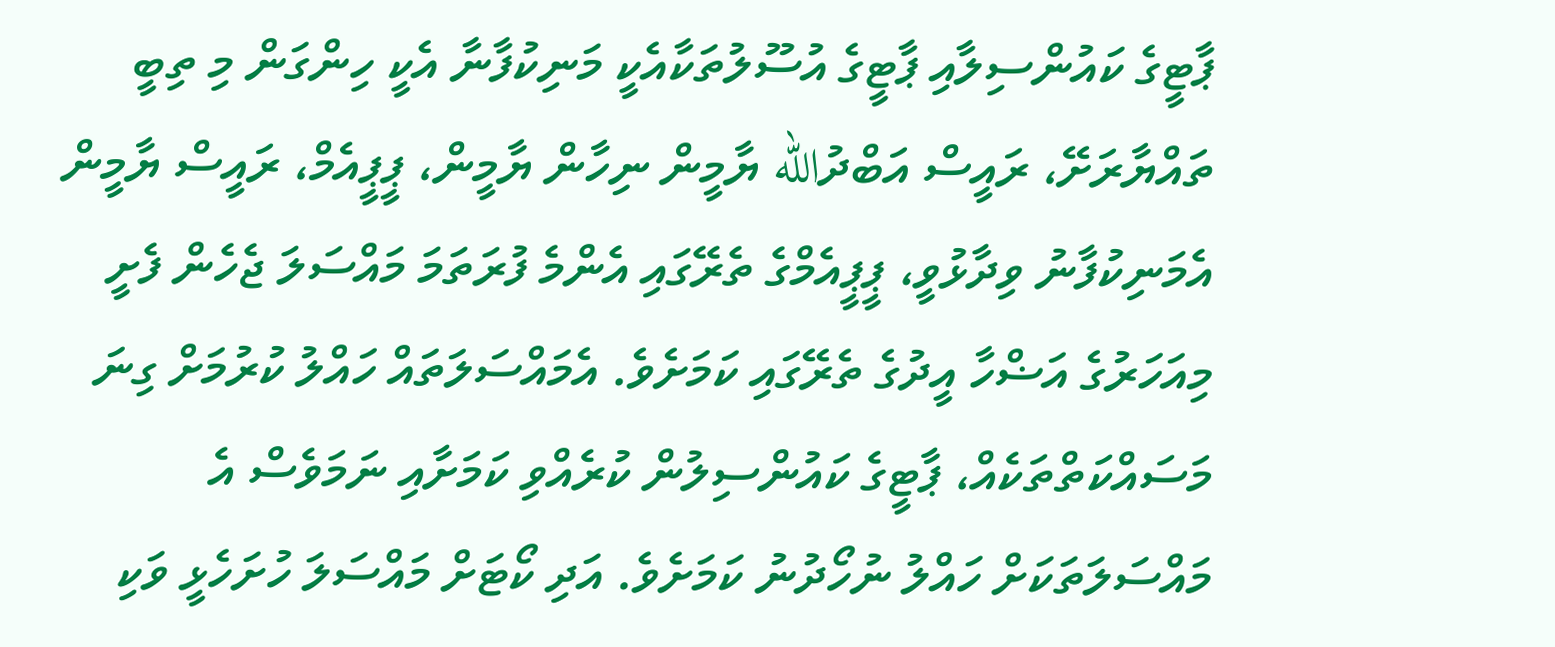ޕާޓީގެ ކައުންސިލާއި ޕާޓީގެ އުސޫލުތަކާއެކީ މަނިކުފާނާ އެކީ ހިންގަން މި ތިބީ ތައްޔާރަށޭ، ރައީސް އަބްދުالله ޔާމީން ނިހާން ޔާމީން، ޕީޕީއެމް، ރައީސް ޔާމީން އެމަނިކުފާނު ވިދާޅުވީ، ޕީޕީއެމްގެ ތެރޭގައި އެންމެ ފުރަތަމަ މައްސަލަ ޖެހެން ފެށީ މިއަހަރުގެ އަޟްހާ އީދުގެ ތެރޭގައި ކަމަށެވެ. އެމައްސަލަތައް ހައްލު ކުރުމަށް ގިނަ މަސައްކަތްތަކެއް، ޕާޓީގެ ކައުންސިލުން ކުރެއްވި ކަމަށާއި ނަމަވެސް އެ މައްސަލަތަކަށް ހައްލު ނުހޯދުނު ކަމަށެވެ. އަދި ކޯޓަށް މައްސަލަ ހުށަހެޅީ ވަކި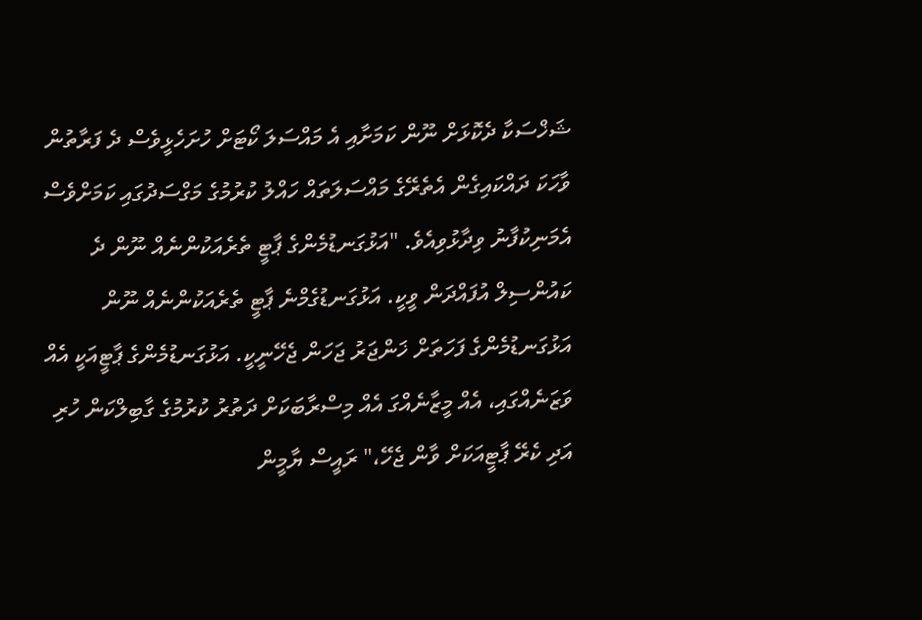ޝަޚްސަކާ ދެކޮޅަށް ނޫން ކަމަށާއި އެ މައްސަލަ ކޯޓަށް ހުށަހެޅީވެސް ދެ ފަރާތުން ވާހަކަ ދައްކައިގެން އެތެރޭގެ މައްސަލަތައް ހައްލު ކުރުމުގެ މަގްސަދުގައި ކަމަށްވެސް އެމަނިކުފާނު ވިދާޅުވިއެވެ. "އަޅުގަނޑުމެންގެ ޕާޓީ ތެރެއަކުންނެއް ނޫން ދެ ކައުންސިލް އުފައްދަން ވީކީ. އަޅުގަނޑުގެމްނެ ޕާޓީ ތެރެއަކުންނެއް ނޫން އަޅުގަނޑުމެންގެ ފަހަތަށް ޚަންޖަރު ޖަހަން ޖެހޭނީކީ. އަޅުގަނޑުމެންގެ ޕާޓީއަކީ އެއް ވަޒަނެއްގައި، އެއް މީޒާނެއްގަ އެއް މިސްރާބަކަށް ދަތުރު ކުރުމުގެ ގާބިލްކަން ހުރި އަދި ކެރޭ ޕާޓީއަކަށް ވާން ޖެހޭ،" ރައީސް ޔާމީން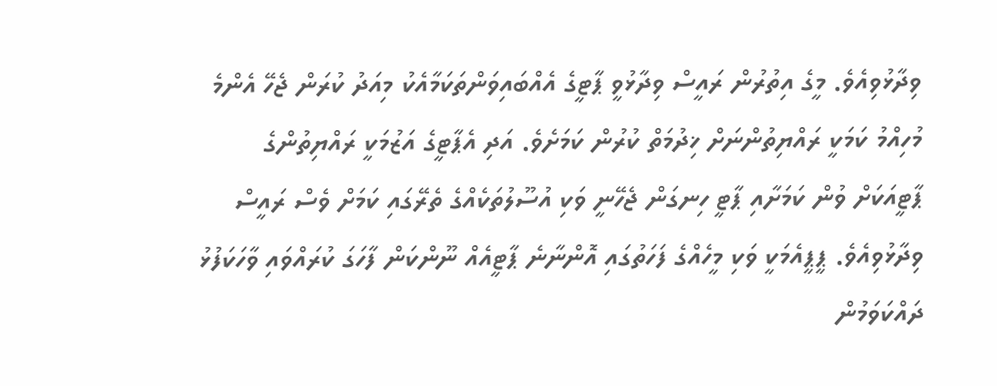ވިދާޅުވިއެވެ. މީގެ އިތުރުން ރައީސް ވިދާޅުވީ ޕާޓީގެ އެއްބައިވަންތަކަމާއެކު މިއަދު ކުރަން ޖެހޭ އެންމެ މުހިއްމު ކަމަކީ ރައްޔިތުންނަށް ޚިދުމަތް ކުރުން ކަމަށެވެ. އަދި އެޕާޓީގެ އަޒުމަކީ ރައްޔިތުންގެ ޕާޓީއަކަށް ވުން ކަމަށާއި ޕާޓީ ހިނގަން ޖެހޭނީ ވަކި އުސޫލުތަކެއްގެ ތެރޭގައި ކަމަށް ވެސް ރައީސް ވިދާޅުވިއެވެ. ޕީޕީއެމަކީ ވަކި މީހެއްގެ ފަހަތުގައި އޮންނާނެ ޕާޓީއެއް ނޫންކަން ފާހަގަ ކުރައްވައި ވާހަކަފުޅު ދައްކަވަމުން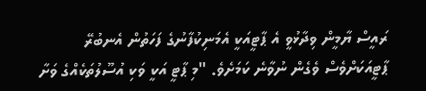ރައީސް ޔާމީން ވިދާޅުވީ އެ ޕާޓީއަކީ އެމަނިކުފާނުގެ ފަހަތުން އެނބުރޭ ޕާޓީއަކަށްވެސް ވެގެން ނުވާނެ ކަމަށެވެ. "މި ޕާޓީ އަކީ ވަކި އުސޫލުތަކެއްގެ ވަށާ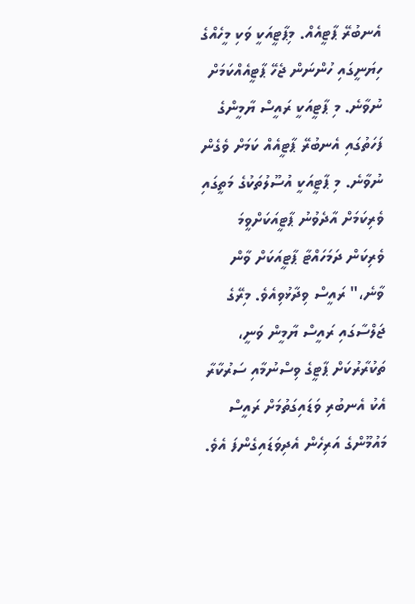އެނބުރޭ ޕާޓީއެއް. މިޕާޓީއަކީ ވަކި މީހެއްގެ ހިޔަނީގައި ހުންނަން ޖެހޭ ޕާޓީއެއްކަމަށް ނުވާނެ. މި ޕާޓީއަކީ ރައީސް ޔާމީންގެ ފަހަތުގައި އެނބުރޭ ޕާޓީއެއް ކަމަށް ވެގެން ނުވާނެ. މި ޕާޓީއަކީ އުސޫލުތަކުގެ މަތީގައި ވެރިކަމަށް އާދެވުނު ޕާޓީއަކަށްވީމަ ވެރިކަން ދަމަހައްޓާ ޕާޓީއަކަށް ވާން ވާނެ،" ރައީސް ވިދާޅުވިއެވެ. މިރޭގެ ޖަލްސާގައި ރައީސް ޔާމީން ވަނީ، ތަކުރާރުކަށް ޕާޓީގެ ވިސްނުމާއި ސަރުކާރާ އެކު އެނބުރި ވަޑައިގަތުމަށް ރައީސް މައުމޫންގެ އަރިހެން އެދިވަޑައިގެންފަ އެވެ.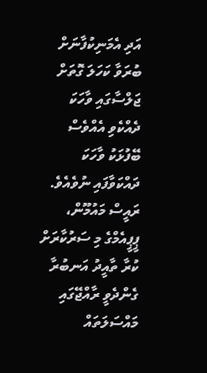އަދި އެމަނިކުފާނަށް ބުރަވާ ކަހަލަ ގޮތަށް ޖަލްސާގައި ވާހަކަ ދެއްކެވި އެއްވެސް ބޭފުޅަކު ވާހަކަ ދައްކަވާފައި ނުވެއެވެ. ރައީސް މައުމޫން، ޕީޕީއެމްގެ މި ސަރުކާރަށް ކުރާ ތާއީދު އަނބުރާ ގެންދެވީ ރާއްޖޭގައި މައްސަލަތައް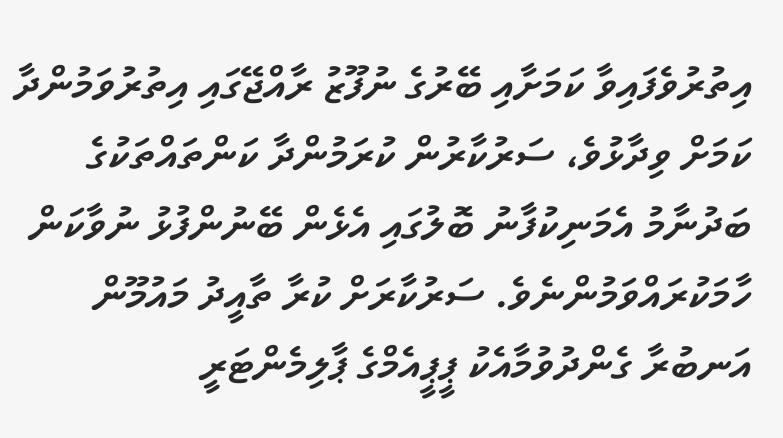އިތުރުވެފައިވާ ކަމަށާއި ބޭރުގެ ނުފޫޒު ރާއްޖޭގައި އިތުރުވަމުންދާ ކަމަށް ވިދާޅުވެ، ސަރުކާރުން ކުރަމުންދާ ކަންތައްތަކުގެ ބަދުނާމު އެމަނިކުފާނު ބޮލުގައި އެޅެން ބޭނުންފުޅު ނުވާކަން ހާމަކުރައްވަމުންނެވެ. ސަރުކާރަށް ކުރާ ތާއީދު މައުމޫން އަނބުރާ ގެންދުވުމާއެކު ޕީޕީއެމްގެ ޕާލިމެންޓަރީ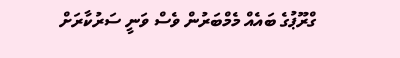ގްރޫޕުގެ ބައެއް މެމްބަރުން ވެސް ވަނީ ސަރުކާރަށް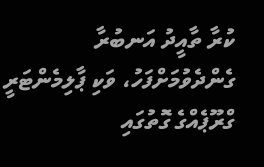ކުރާ ތާއީދު އަނބުރާ ގެންދެވުމަށްފަހު، ވަކި ޕާލިމެންޓަރީ ގްރޫޕެއްގެ ގޮތުގައި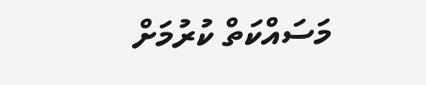މަސައްކަތް ކުރުމަށް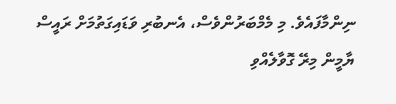ނިންމާފައެވެ. މި މެމްބަރުންވެސް، އެނބުރި ވަޑައިގަތުމަށް ރައީސް ޔާމީން މިރޭ ގޮވާލެއްވި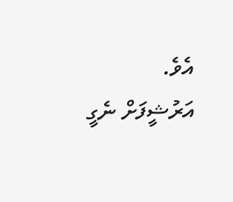އެވެ.
އަރުޝީފަށް ނެގީ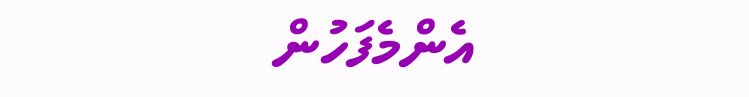އެންމެފަހުން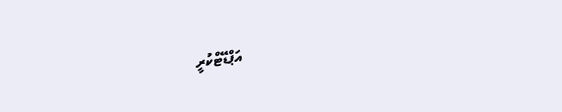އަޕްޑޭޓްކުރީ